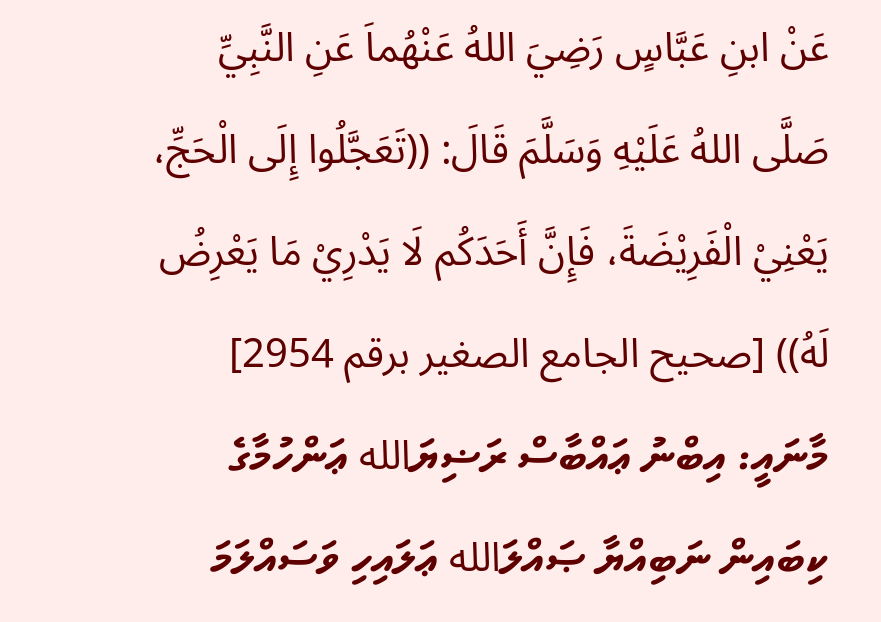عَنْ ابنِ عَبَّاسٍ رَضِيَ اللهُ عَنْهُماَ عَنِ النَّبِيِّ صَلَّى اللهُ عَلَيْهِ وَسَلَّمَ قَالَ: ((تَعَجَّلُوا إِلَى الْحَجِّ، يَعْنِيْ الْفَرِيْضَةَ، فَإِنَّ أَحَدَكُم لَا يَدْرِيْ مَا يَعْرِضُ لَهُ)) [صحيح الجامع الصغير برقم 2954] މާނައީ: އިބްނު ޢައްބާސް ރަޟިޔަالله ޢަންހުމާގެ ކިބައިން ނަބިއްޔާ ޞައްލަالله ޢަލައިހި ވަސައްލަމަ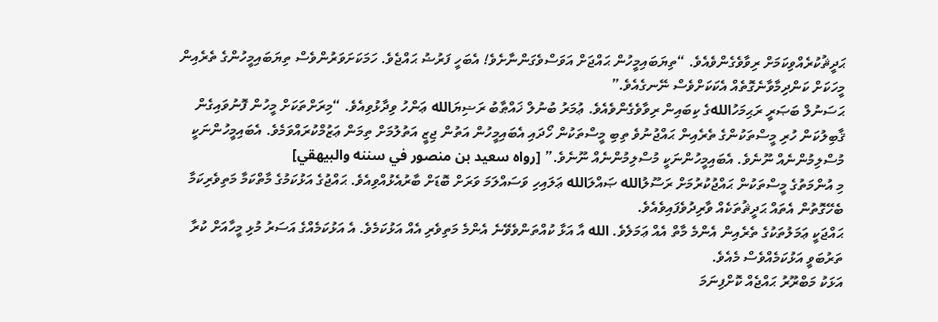ޙަދީޘުކުރެއްވިކަމަށް ރިވާވެގެންވެއެވެ. “ތިޔަބައިމީހުން ޙައްޖަށް އަވަސްވެގަންނާށެވެ! އެބަހީ ފަރުޟު ޙައްޖެވެ. ހަމަކަށަވަރުންވެސް ތިޔަބައިމީހުންގެ ތެރެއިން މީހަކަށް ކަންދިމާވާނެގޮތެއް އެކަކަށްވެސް ނޭނގެއެވެ.”
ޙަސަނުލް ބަޞަރީ ރަޙިމަހުاللهގެ ކިބައިން ރިވާވެގެންވެއެވެ. ޢުމަރު ބުނުލް ޚައްޠާބު ރަޟިޔަالله ޢަންހު ވިދާޅުވިއެވެ. “މިރަށްތަކަށް މީހުން ފޮނުވައިގެން ޤާބިލުކަން ހުރި މީސްތަކުންގެ ތެރެއިން ޙައްޖުނުވެ ތިބި މީސްތަކުން ހޯދައި އެބައިމީހުން އަތުން ޖިޒީ އަތުލުމަށް ތިމަން ޢަޒުމްކުރައްވަމެވެ. އެބައިމީހުންނަކީ މުސްލިމުންނެއް ނޫނެވެ. އެބައިމީހުންނަކީ މުސްލިމުންނެއް ނޫނެވެ.” [رواه سعيد بن منصور في سننه والبيهقي]
މި އުންމަތުގެ މީސްތަކުން ޙައްޖުކުރުމަށް ރަސޫލުالله ޞައްލަالله ޢަލައިހި ވަސައްލަމަ ވަރަށް ބޮޑަށް ބާރުއެޅުއްވިއެވެ. ޙައްޖުގެ އަޅުކަމުގެ މާތްކަމާ މަތިވެރިކަމާ ބެހޭގޮތުން އެތައް ޙަދީޘުތަކެއް ވާރިދުވެފައިވެއެވެ.
ޙައްޖަކީ ޢަމަލުތަކުގެ ތެރެއިން އެންމެ މާތް އެއް ޢަމަލެވެ. الله އާ އަޅާ ކުއްތަންވެވޭނެ އެންމެ މަތިވެރި އެއް އަޅުކަމެވެ. އެ އަޅުކަމެއްގެ އަސަރު މުޅި މީހާއަށް ކުރާ ތަރުބަވީ އަޅުކަމެއްވެސް މެއެވެ.
އަޅަކު މަބްރޫރު ޙައްޖެއް ކޮށްފިނަމަ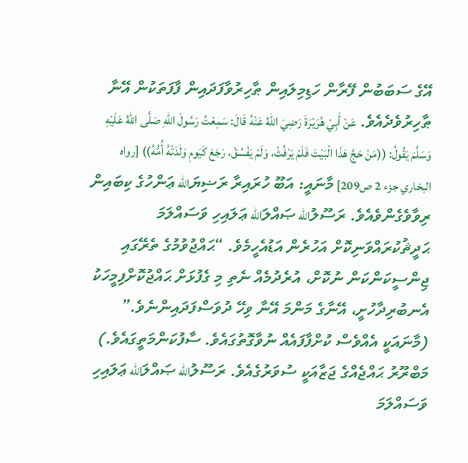އޭގެ ސަބަބުން ފޭރާން ހަޑިމިލައިން ޠާހިރުވާފަދައިން ފާފަތަކުން އޭނާ ޠާހިރުވެދެއެވެ. عَنْ أَبِيْ هُرَيْرَةَ رَضِيَ اللهُ عَنْهُ قَالَ: سَمِعْتُ رَسُولَ اللهِ صَلَّى اللهُ عَلَيْهِ وَسَلَّمَ يَقُولُ: ((مَنْ حَجَّ هَذَا الْبَيْتَ فَلَمْ يَرْفُثْ، وَلَمْ يَفْسُقْ، رَجَعَ كَيَومِ وَلَدَتْهُ أُمُّهُ)) [رواه البخاري جزء 2 ص209] މާނައީ: އަބޫ ހުރައިރާ ރަޟިޔަالله ޢަންހުގެ ކިބައިން ރިވާވެގެންވެއެވެ. ރަސޫލުالله ޞައްލަالله ޢަލައިހި ވަސައްލަމަ ޙަދީޘުކުރައްވަނިކޮށް އަހުރެން އަޑުއެހީމެވެ. “ޙައްޖުވުމުގެ ތެރޭގައި ޖިންސީކަންކަން ނުކޮށް، އުރެދުމެއް ނެތި މި ގެފުޅަށް ޙައްޖުކޮށްފިމީހަކު އެނބުރިދާހުށީ، އޭނާގެ މަންމަ އޭނާ ވިހޭ ދުވަސްފަދައިންނެވެ.” (މާނައަކީ އެއްވެސް ކުށްފާފައެއް ނުވާގޮތުގައެވެ. ސާފުކަންމަތީގައެވެ.)
މަބްރޫރު ޙައްޖެއްގެ ޖަޒާއަކީ ސުވަރުގެއެވެ. ރަސޫލުالله ޞައްލަالله ޢަލައިހި ވަސައްލަމަ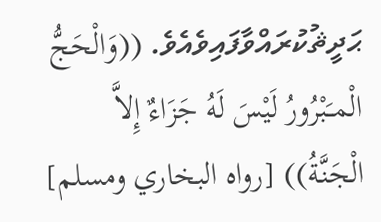ޙަދީޘުކުރައްވާފައިވެއެވެ. ((وَالْحَجُّ الْمـَبْرُورُ لَيْسَ لَهُ جَزَاءٌ إِلاَّ الْجَنَّةُ)) [رواه البخاري ومسلم]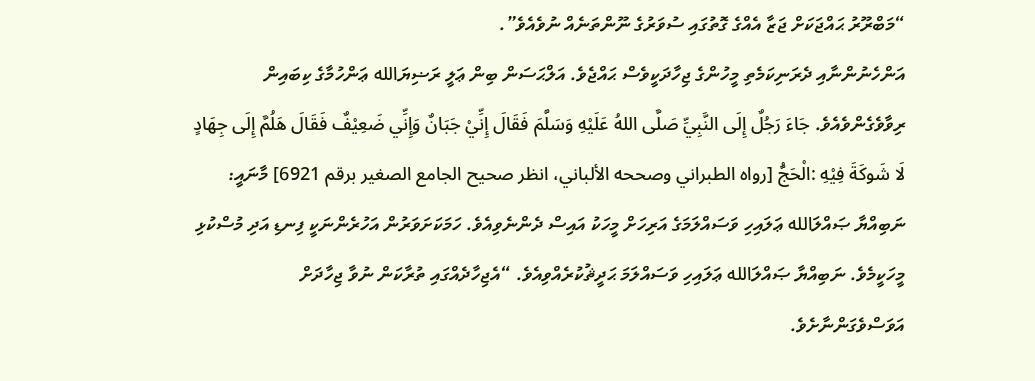“މަބްރޫރު ޙައްޖަކަށް ޖަޒާ އެއްގެ ގޮތުގައި ސުވަރުގެ ނޫންތަނެއް ނުވެއެވެ”.
އަންހެނުންނާއި ދެރަނިކަމެތި މީހުންގެ ޖިހާދަކީވެސް ޙައްޖެވެ. އަލްޙަސަން ބިން ޢަލީ ރަޟިޔަالله ޢަންހުމާގެ ކިބައިން ރިވާވެގެންވެއެވެ. جَاءَ رَجُلٌ إِلَى النَّبِيِّ صَلَّى اللهُ عَلَيْهِ وَسَلَّمَ فَقَالَ إِنِّيْ جَبَانٌ وَإِنِّي ضَعِيْفٌ فَقَالَ هَلُمَّ إِلَى جِهَادٍ لَا شَوكَةَ فِيْهِ :الْحَجُّ [رواه الطبراني وصححه الألباني، انظر صحيح الجامع الصغير برقم 6921] މާނައީ: ނަބިއްޔާ ޞައްލަالله ޢަލައިހި ވަސައްލަމަގެ އަރިހަށް މީހަކު އައިސް ދެންނެވިއެވެ. ހަމަކަށަވަރުން އަހުރެންނަކީ ފިނޑި އަދި މުސްކުޅި މީހަކީމެވެ. ނަބިއްޔާ ޞައްލަالله ޢަލައިހި ވަސައްލަމަ ޙަދީޘުކުރެއްވިއެވެ. “އެޖިހާދެއްގައި ތުރާކަން ނުވާ ޖިހާދަށް އަވަސްވެގަންނާށެވެ.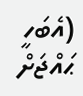(އެބަހީ ޙައްޖަށް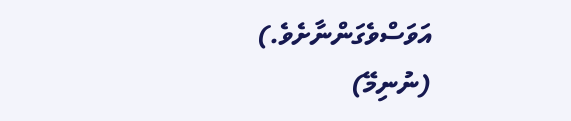އަވަސްވެގަންނާށެވެ.)
(ނުނިމޭ)